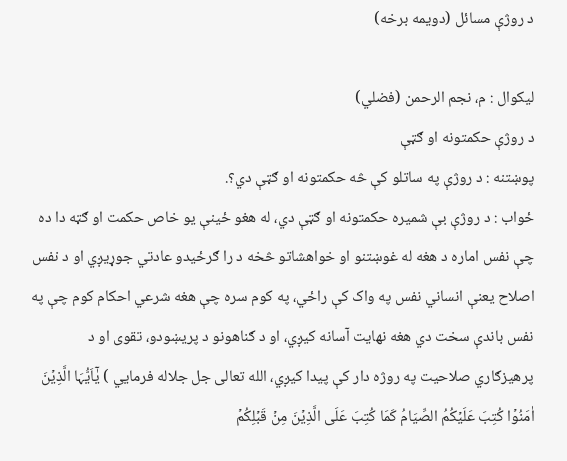د روژې مسائل (دويمه برخه)

ليکوال : م، نجم الرحمن (فضلي)
د روژې حکمتونه او ګټې
پوښتنه : د روژې په ساتلو کې څه حکمتونه او ګټې دي؟.
ځواب : د روژې بې شميره حکمتونه او ګټې دي، له هغو ځينې يو خاص حکمت او ګټه دا ده چې نفس اماره د هغه له غوښتنو او خواهشاتو څخه د را ګرځيدو عادتي جوړيږي او د نفس اصلاح يعنې انساني نفس په واک کې راځي، په کوم سره چې هغه شرعي احکام کوم چې په نفس باندې سخت دي هغه نهايت آسانه کيږي، او د ګناهونو د پريښودو، تقوى او د پرهيزګاري صلاحيت په روژه دار کې پيدا کيږي، الله تعالى جل جلاله فرمايي ) یٰۤاَیُّہَا الَّذِیۡنَ اٰمَنُوۡا کُتِبَ عَلَیۡکُمُ الصِّیَامُ کَمَا کُتِبَ عَلَی الَّذِیۡنَ مِنۡ قَبۡلِکُمۡ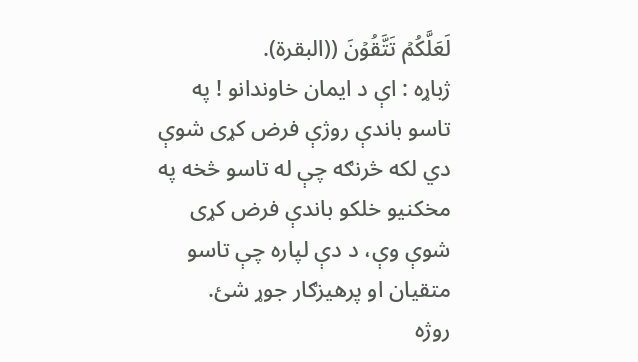لَعَلَّکُمۡ تَتَّقُوۡنَ ((البقرة).
ژباړه : اې د ايمان خاوندانو ! په تاسو باندې روژې فرض کړى شوې دي لکه څرنګه چې له تاسو څخه په مخکنيو خلکو باندې فرض کړى شوې وې، د دې لپاره چې تاسو متقيان او پرهيزګار جوړ شئ.
روژه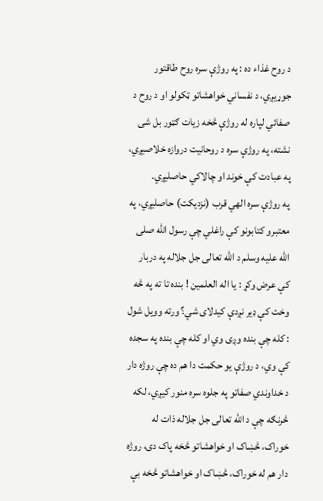د روح غذاء ده : په روژې سره روح طاقتور جوړيږي، د نفساني خواهشاتو ټکولو او د روح د صفائي لپاره له روژې څخه زيات ګټور بل شى نشته، په روژې سره د روحانيت دروازه خلاصيږي، په عبادت کې خوند او چالاکي حاصليږي.
په روژې سره الهي قرب (نزديکت) حاصليږي، په معتبرو کتابونو کې راغلي چې رسول الله صلی الله عليه وسلم د الله تعالى جل جلاله په دربار کې عرض وکړ : يا اله العلمين ! بنده تا ته په څه وخت کې ډير نږدې کيدلاى شي؟ ورته وويل شول : کله چې بنده وږى وي او کله چې بنده په سجده کې وي، د روژې يو حکمت دا هم ده چې روژه دار د خداوندي صفاتو په جلوه سره منور کيږي، لکه څرنګه چې د الله تعالى جل جلاله ذات له خوراک، څښاک او خواهشاتو څخه پاک دى، روژه دار هم له خوراک، څښاک او خواهشاتو څخه بې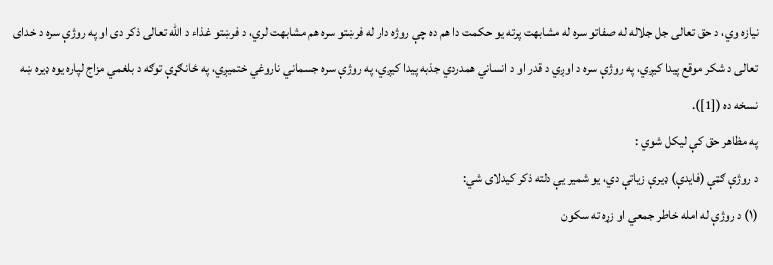نيازه وي، د حق تعالى جل جلاله له صفاتو سره له مشابهت پرته يو حکمت دا هم ده چې روژه دار له فرښتو سره هم مشابهت لري، د فرښتو غذاء د الله تعالى ذکر دى او په روژې سره د خداى تعالى د شکر موقع پيدا کيږي، په روژې سره د اوږي د قدر او د انساني همدردي جذبه پيدا کيږي، په روژې سره جسماني ناروغي ختميږي، په ځانګړې توګه د بلغمي مزاج لپاره يوه ډيره ښه نسخه ده ([1]).
په مظاهر حق کې ليکل شوي :
د روژې ګټې (فايدې) ډيرې زياتې دي، يو شمير يې دلته ذکر کيدلاى شي:
(١) د روژې له امله خاطر جمعي او زړه ته سکون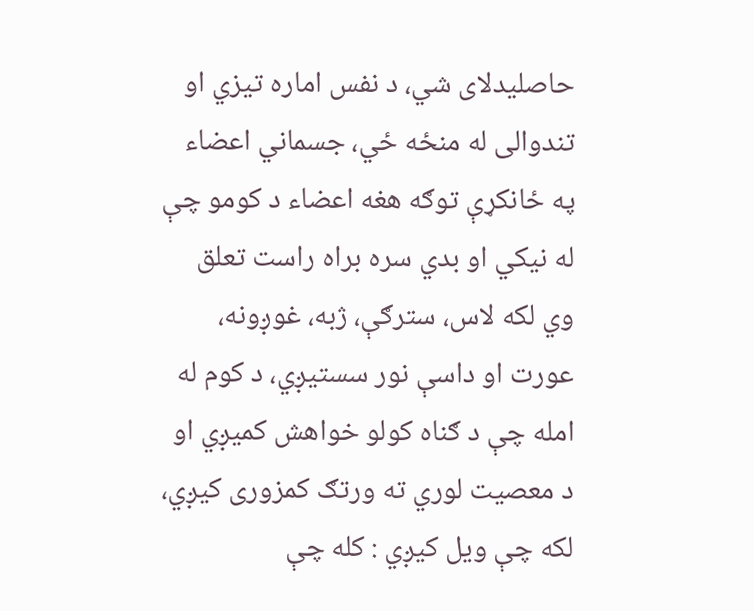حاصليدلاى شي، د نفس اماره تيزي او تندوالى له منځه ځي، جسماني اعضاء په ځانکړې توګه هغه اعضاء د کومو چې له نيکي او بدي سره براه راست تعلق وي لکه لاس، سترګې، ژبه، غوږونه، عورت او داسې نور سستيږي، د کوم له امله چې د ګناه کولو خواهش کميږي او د معصيت لوري ته ورتګ کمزورى کيږي، لکه چې ويل کيږي : کله چې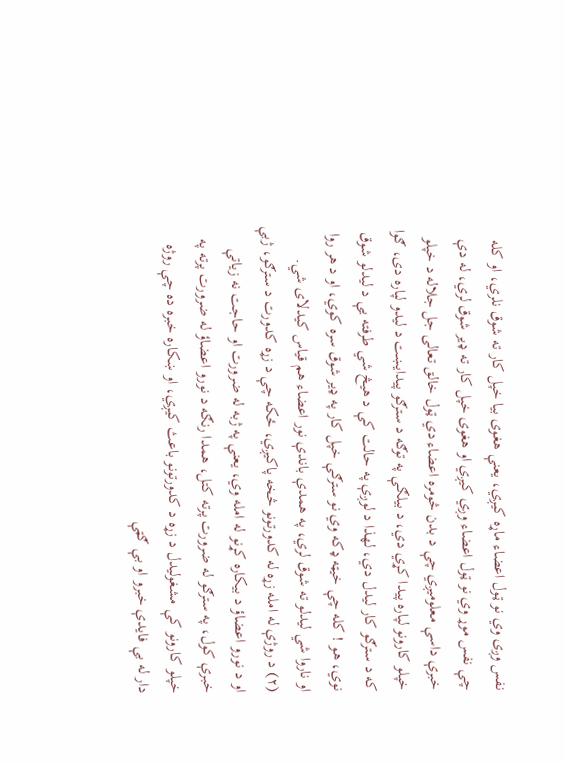نفس وږى وي نو ټول اعضاء ماړه کيږي، يعنې هغوى بيا خپل کار ته شوق نلري، او کله چې نفس موړ وي نو ټول اعضاء وږي کيږي او هغوى خپل کار ته ډير شوق لري، له دې خبرې داسې معلوميږي چې د بدن څومره اعضاء دي ټول خالق تعالى جل جلاله د خپلو خپلو کارونو لپاره پيدا کړي دي، د بيلګې په توګه د سترګو پيدايښت د ليدو لپاره دى، ګوا که د سترګو کار ليدل دي، لهذا د لوږې په حالت کې د هيڅ شي طرفته يې د ليدلو شوق نوي، هو ! کله چې خيټه ډکه وي نو سترګې خپل کار په ډير شوق سره کوي، او د هر روا او ناروا شي ليدلو ته شوق لري، په همدې باندې نور اعضاء هم قياس کيدلاى شي.
(٢) د روژې له امله زړه له کدورتونو څخه پاکيږي، ځکه چې د زړه کدورت د سترګو، ژبې او د نورو اعضاؤ د بيکاره کړنو له امله وي، يعنې په ژبه له ضرورت او حاجت نه زياتې خبرې کول، په سترګو له ضرورت پرته کتل، همدا رنګه د نورو اعضاؤ له ضرورت پرته په خپلو کارونو کې مشغوليدل د زړه د کدورتونو باعث کيږي، او ښکاره خبره ده چې روژه دار له بې فايدې خبرو او بې ګټې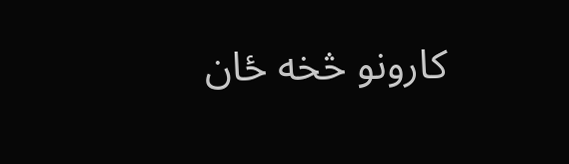کارونو څخه ځان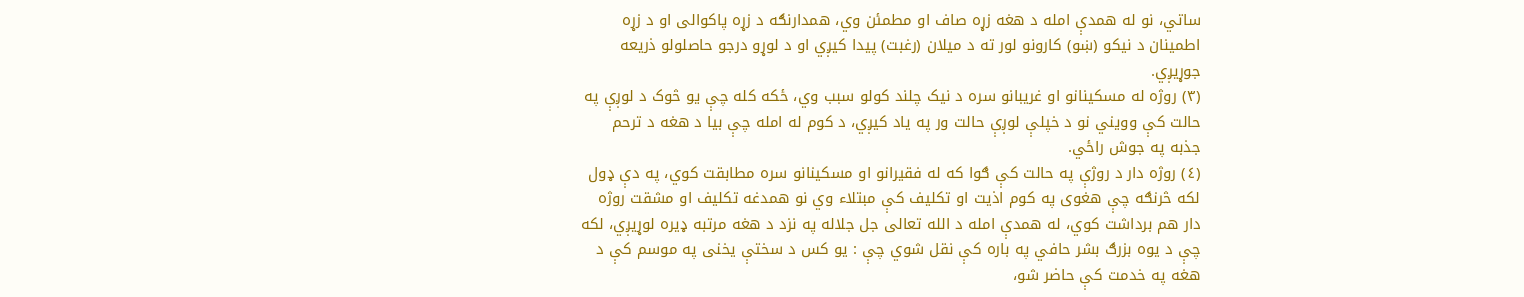ساتي، نو له همدې امله د هغه زړه صاف او مطمئن وي، همدارنګه د زړه پاکوالى او د زړه اطمينان د نيکو (ښو) کارونو لور ته د ميلان (رغبت) پيدا کيږي او د لوړو درجو حاصلولو ذريعه جوړيږي.
(٣) روژه له مسکينانو او غريبانو سره د نيک چلند کولو سبب وي، ځکه کله چې يو څوک د لوږې په حالت کې وويني نو د خپلې لوږې حالت ور په ياد کيږي، د کوم له امله چې بيا د هغه د ترحم جذبه په جوش راځي.
(٤) روژه دار د روژې په حالت کې ګوا که له فقيرانو او مسکينانو سره مطابقت کوي، په دې ډول لکه څرنګه چې هغوى په کوم اذيت او تکليف کې مبتلاء وي نو همدغه تکليف او مشقت روژه دار هم برداشت کوي، له همدې امله د الله تعالى جل جلاله په نزد د هغه مرتبه ډيره لوړيږي، لکه چې د يوه بزرګ بشر حافي په باره کې نقل شوي چې : يو کس د سختې يخنى په موسم کې د هغه په خدمت کې حاضر شو،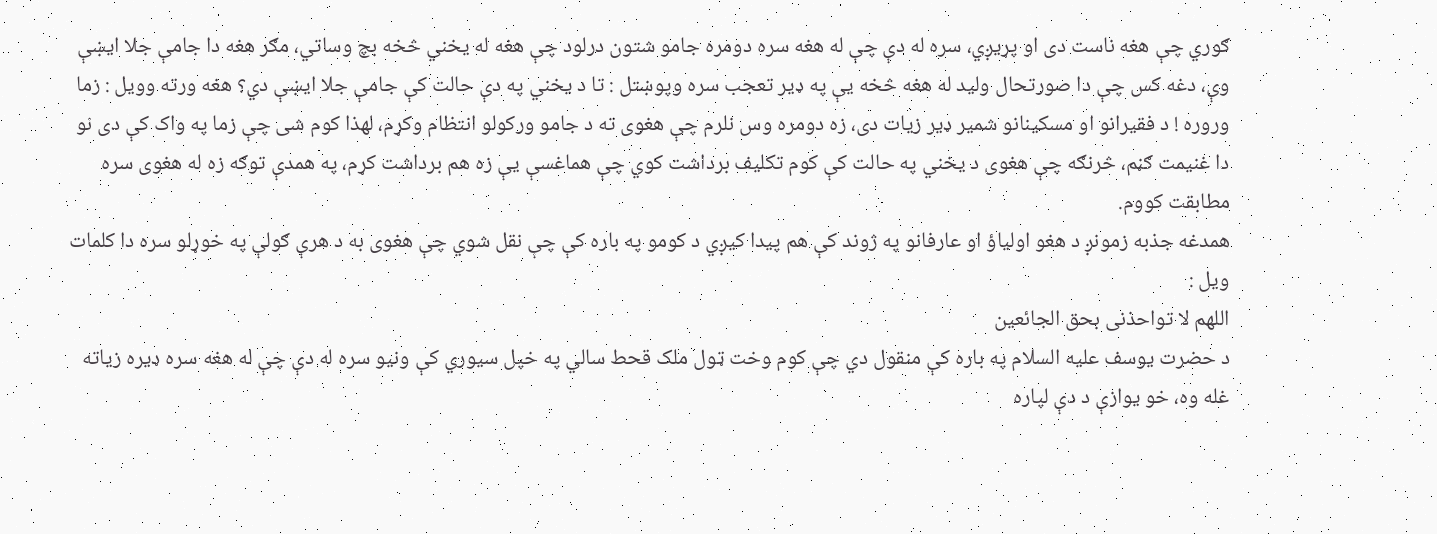ګوري چې هغه ناست دى او پړيږي، سره له دې چې له هغه سره دومره جامو شتون درلود چې هغه له يخني څخه بچ وساتي، مګر هغه دا جامې جلا ايښې وې، دغه کس چې دا صورتحال وليد له هغه څخه يې په ډير تعجب سره وپوښتل : تا د يخني په دې حالت کې جامې جلا ايښې دي؟ هغه ورته وويل : زما وروره ! د فقيرانو او مسکينانو شمير ډير زيات دى، زه دومره وس نلرم چې هغوى ته د جامو ورکولو انتظام وکړم، لهذا کوم شى چې زما په واک کې دى نو دا غنيمت ګڼم، څرنګه چې هغوى د يخني په حالت کې کوم تکليف برداشت کوي چې هماغسې يې زه هم برداشت کړم، په همدې توګه زه له هغوى سره مطابقت کووم.
همدغه جذبه زمونږ د هغو اولياؤ او عارفانو په ژوند کې هم پيدا کيږي د کومو په باره کې چې نقل شوي چې هغوى به د هرې ګولې په خوړلو سره دا کلمات ويل :
اللهم لا تواحذنی بحق الجائعين
د حضرت يوسف عليه السلام په باره کې منقول دي چې کوم وخت ټول ملک قحط سالي په خپل سيوري کې ونيو سره له دې چې له هغه سره ډيره زياته غله وه، خو يوازې د دې لپاره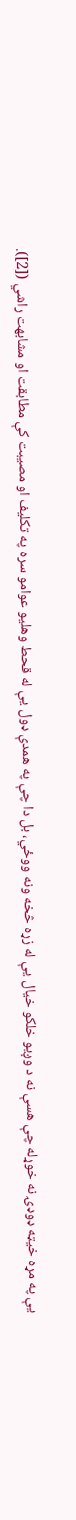يې په مړه خيټه ډوډۍ نه خوړله چې هسې نه د وږيو خلکو خيال يې له زړه څخه ونه ووځي، بل دا چې په همدې ډول يې له قحط وهليو عوامو سره په تکليف او مصيبت کې مطابقت او مشابهت راشي ([2]).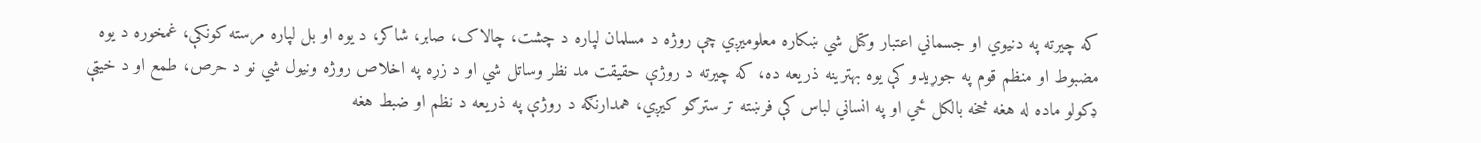که چيرته په دنيوي او جسماني اعتبار وکتل شي ښکاره معلوميږي چې روژه د مسلمان لپاره د چشت، چالاک، صابر، شاکر، د يوه او بل لپاره مرسته کونکې، غمخوره د يوه مضبوط او منظم قوم په جوړيدو کې يوه بهترينه ذريعه ده، که چيرته د روژې حقيقت مد نظر وساتل شي او د زړه په اخلاص روژه ونيول شي نو د حرص، طمع او د خيټې ډکولو ماده له هغه څخه بالکل ځي او په انساني لباس کې فرښته تر سترګو کيږي، همدارنګه د روژې په ذريعه د نظم او ضبط هغه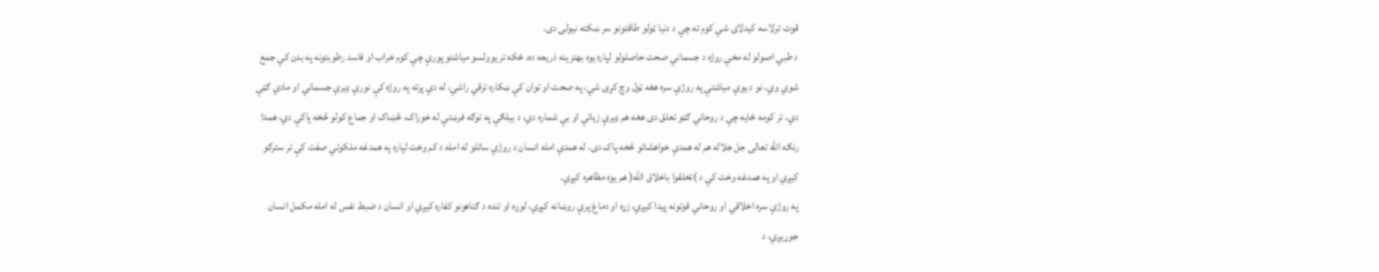قوت ترلاسه کيدلاى شي کوم ته چې د دنيا ټولو طاقتونو سر ښکته نيولى دى.
د طبي اصولو له مخې روژه د جسماني صحت حاصلولو لپاره يوه بهترينه ذريعه ده، ځکه تر يوولسو مياشتو پورې چې کوم خراب او فاسد رطوبتونه په بدن کې جمع شوي وي، نو د يوې مياشتې په روژې سره هغه ټول وچ کړى شي، په صحت او توان کې ښکاره ترقي راشي، له دې پرته په روژه کې نورې ډيرې جسماني او مادي ګټې دي، تر کومه ځايه چې د روحاني ګټو تعلق دى هغه هم ډيرې زياتې او بې شماره دي، د بيلګې په توګه فرښتې له خوراک، څښاک او جماع کولو څخه پاکې دي، همدا رنګه الله تعالى جل جلاله هم له همدې خواهشاتو څخه پاک دى، له همدې امله انسان د روژې ساتلو له امله د کم وخت لپاره په همدغه ملکوتي صفت کې تر سترګو کيږي او په همدغه وخت کې د )تخلقوا باخلاق الله( هم يوه مظاهره کيږي.
په روژې سره اخلاقي او روحاني قوتونه پيدا کيږي، زړه او دماغ پرې روښانه کيږي، لوږه او تنده د ګناهونو کفاره کيږي او انسان د ضبط نفس له امله مکمل انسان جوړيږي، د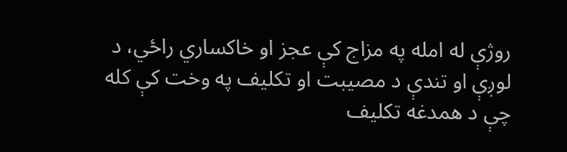روژې له امله په مزاج کې عجز او خاکساري راځي، د لوږې او تندې د مصيبت او تکليف په وخت کې کله چې د همدغه تکليف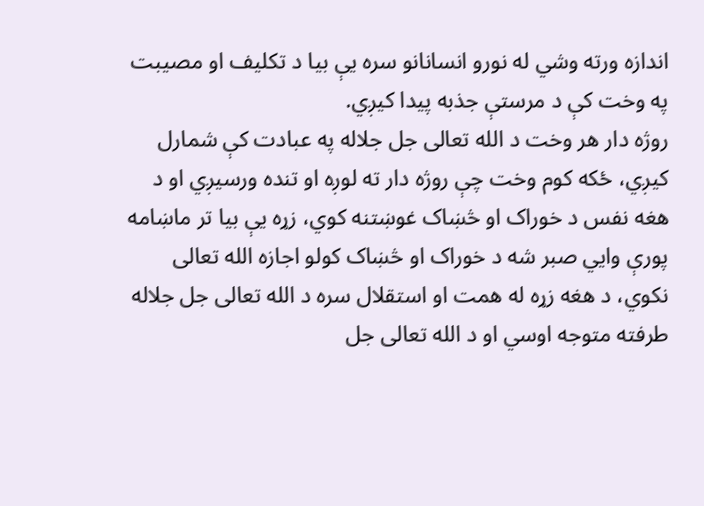اندازه ورته وشي له نورو انسانانو سره يې بيا د تکليف او مصيبت په وخت کې د مرستې جذبه پيدا کيږي.
روژه دار هر وخت د الله تعالى جل جلاله په عبادت کې شمارل کيږي، ځکه کوم وخت چې روژه دار ته لوږه او تنده ورسيږي او د هغه نفس د خوراک او څښاک غوښتنه کوي، زړه يې بيا تر ماښامه پورې وايي صبر شه د خوراک او څښاک کولو اجازه الله تعالى نکوي، د هغه زړه له همت او استقلال سره د الله تعالى جل جلاله طرفته متوجه اوسي او د الله تعالى جل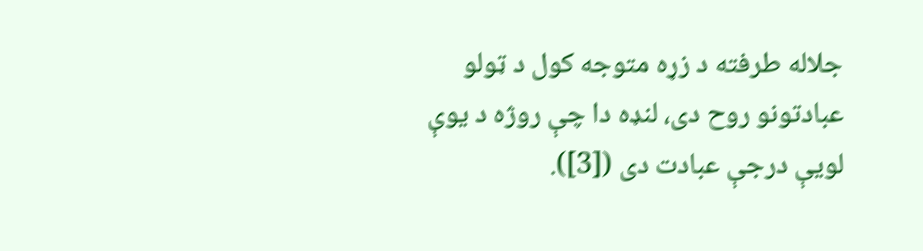جلاله طرفته د زړه متوجه کول د ټولو عبادتونو روح دى، لنډه دا چې روژه د يوې لويې درجې عبادت دى ([3]).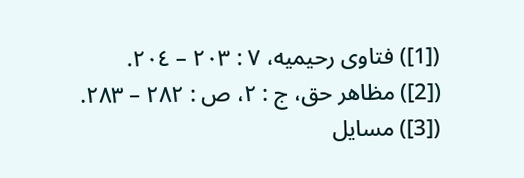([1]) فتاوى رحيميه، ٧ : ٢٠٣ – ٢٠٤.
([2]) مظاهر حق، ج : ٢، ص : ٢٨٢ – ٢٨٣.
([3]) مسايل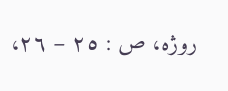روژه، ص : ٢٥ – ٢٦،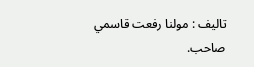تاليف : مولنا رفعت قاسمي صاحب.